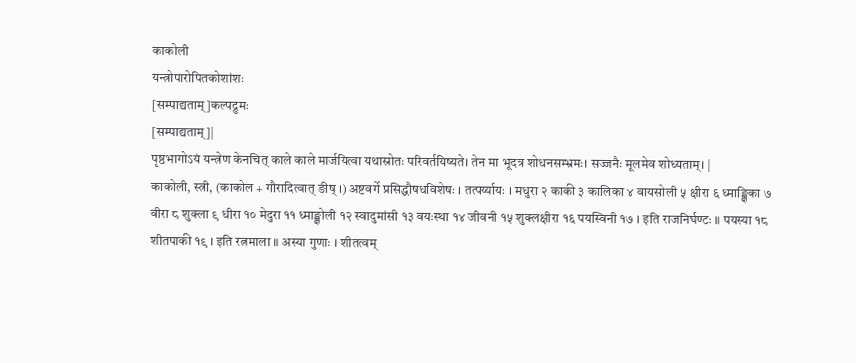काकोली
यन्त्रोपारोपितकोशांशः
[सम्पाद्यताम्]कल्पद्रुमः
[सम्पाद्यताम्]|
पृष्ठभागोऽयं यन्त्रेण केनचित् काले काले मार्जयित्वा यथास्रोतः परिवर्तयिष्यते। तेन मा भूदत्र शोधनसम्भ्रमः। सज्जनैः मूलमेव शोध्यताम्। |
काकोली, स्त्री, (काकोल + गौरादित्वात् ङीष् ।) अष्टवर्गे प्रसिद्धौषधविशेषः । तत्पर्य्यायः । मधुरा २ काकी ३ कालिका ४ वायसोली ५ क्षीरा ६ ध्माङ्क्षिका ७ वीरा ८ शुक्ला ९ धीरा १० मेदुरा ११ ध्माङ्क्षोली १२ स्वादुमांसी १३ वयःस्था १४ जीवनी १५ शुक्लक्षीरा १६ पयस्विनी १७ । इति राजनिर्घण्टः ॥ पयस्या १८ शीतपाकी १९ । इति रत्नमाला ॥ अस्या गुणाः । शीतत्वम्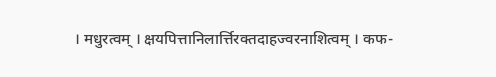। मधुरत्वम् । क्षयपित्तानिलार्त्तिरक्तदाहज्वरनाशित्वम् । कफ-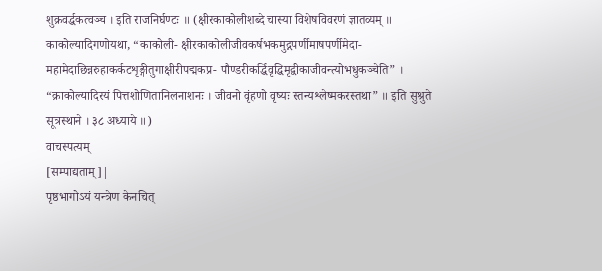शुक्रवर्द्धकत्वञ्च । इति राजनिर्घण्टः ॥ (क्षीरकाकोलीशब्दे चास्या विशेषविवरणं ज्ञातव्यम् ॥ काकोल्यादिगणोयथा, “काकोली- क्षीरकाकोलीजीवकर्षभकमुद्गपर्णीमाषपर्णीमेदा- महामेदाछिन्नरुहाकर्कटशृङ्गीतुगाक्षीरीपद्मकप्र- पौण्डरीकर्द्धिवृद्धिमृद्वीकाजीवन्त्योभधुकञ्चेति” । “क्राकोल्यादिरयं पित्तशोणितानिलनाशनः । जीवनो वृंहणो वृष्यः स्तन्यश्लेष्मकरस्तथा” ॥ इति सुश्रुते सूत्रस्थाने । ३८ अध्याये ॥)
वाचस्पत्यम्
[सम्पाद्यताम्]|
पृष्ठभागोऽयं यन्त्रेण केनचित्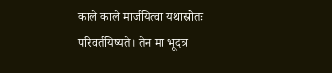काले काले मार्जयित्वा यथास्रोतः परिवर्तयिष्यते। तेन मा भूदत्र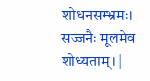शोधनसम्भ्रमः। सज्जनैः मूलमेव शोध्यताम्। |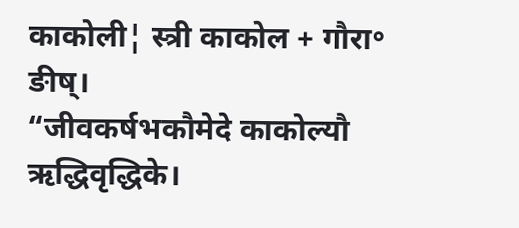काकोली¦ स्त्री काकोल + गौरा॰ ङीष्।
“जीवकर्षभकौमेदे काकोल्यौ ऋद्धिवृद्धिके।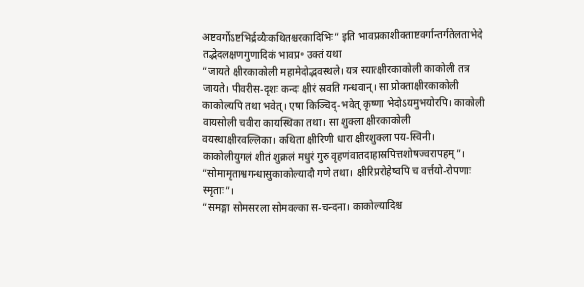अष्टवर्गोऽष्टभिर्द्रव्यैःकथितश्चरकादिभिः” इति भावप्रकाशीक्ताष्टवर्गान्तर्गतेलताभेदे तद्भेदलक्षणगुणादिकं भावप्र॰ उक्तं यथा
“जायते क्षीरकाकोली महामेदोद्भवस्थले। यत्र स्यात्क्षीरकाकोली काकोली तत्र जायते। पीवरीस-दृशः कन्दः क्षीरं स्रवति गन्धवान्। सा प्रोक्ताक्षीरकाकोली काकोल्यपि तथा भवेत्। एषा किञ्चिद्-भवेत् कृष्णा भेदोऽयमुभयोरपि। काकोली वायसोली चवीरा कायस्थिका तथा। सा शुक्ला क्षीरकाकोली वयस्थाक्षीरवल्लिका। कथिता क्षीरिणी धारा क्षीरशुक्ला पय-स्विनी। काकोलीयुगलं शीतं शुक्रलं मधुरं गुरु वृहणंवातदाहास्रपित्तशोषज्वरापहम्”।
“सोमामृताश्वगन्धासुकाकोल्यादौ गणे तथा। क्षीरिप्ररोहेष्वपि च वर्त्तयो-रोपणाः स्मृताः”।
“समङ्गा सोमसरला सोमवल्का स-चन्दना। काकोल्यादिश्च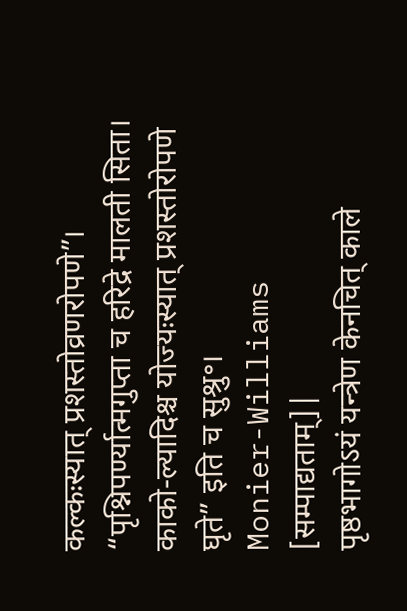कल्कःस्यात् प्रशस्तोव्रणरोपणे”।
“पृश्निपर्ण्यात्मगुप्ता च हरिद्रे मालती सिता। काको-ल्यादिश्च योज्यःस्यात् प्रशस्तोरोपणे घृते” इति च सुश्रु॰।
Monier-Williams
[सम्पाद्यताम्]|
पृष्ठभागोऽयं यन्त्रेण केनचित् काले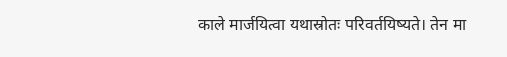काले मार्जयित्वा यथास्रोतः परिवर्तयिष्यते। तेन मा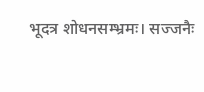भूदत्र शोधनसम्भ्रमः। सज्जनैः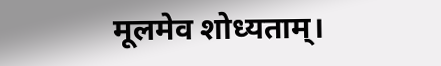मूलमेव शोध्यताम्।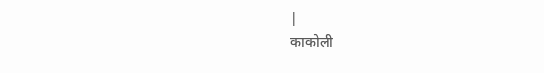|
काकोली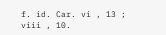f. id. Car. vi , 13 ; viii , 10.